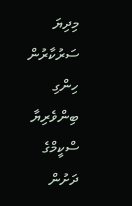މިދިޔަ ސަރުކާރުން ހިންގި ބިންވެރިޔާ ސްކީމްގެ ދަށުން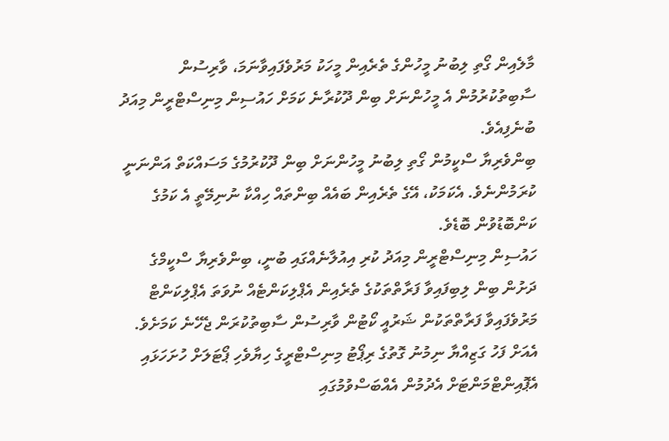މާލެއިން ގޯތި ލިބުނު މީހުންގެ ތެރެއިން މީހަކު މަރުވެފައިވާނަމަ، ވާރިސުން ސާބިތުކުރުމުން އެ މީހުންނަށް ބިން ދޫކުރާނެ ކަމަށް ހައުސިން މިނިސްޓްރީން މިއަދު ބުނެފިއެވެ.
ބިންވެރިޔާ ސްކީމުން ގޯތި ލިބުނު މީހުންނަށް ބިން ދޫކުރުމުގެ މަސައްކަތް އަންނަނީ ކުރަމުންނެވެ. އެކަމަކު، އޭގެ ތެރެއިން ބައެއް ބިންތައް ހިއްކާ ނުނިމޭތީ އެ ކަމުގެ ކަންބޮޑުވުން ބޮޑެވެ.
ހައުސިން މިނިސްޓްރީން މިއަދު ކުރި އިއުލާނެއްގައި ބުނީ، ބިންވެރިޔާ ސްކީމްގެ ދަށުން ބިން ލިބިފައިވާ ފަރާތްތަކުގެ ތެރެއިން އެޕްލިކަންޓެއް ނުވަތަ އެޕްލިކަންޓް މަރުވެފައިވާ ފަރާތްތަކުން ޝަރުއީ ކޯޓުން ވާރިސުން ސާބިތުކުރަން ޖެހޭނެ ކަމަށެވެ. އެއަށް ފަހު ގަޒިއްޔާ ނިމުނު ގޮތުގެ ރިޕޯޓު މިނިސްޓްރީގެ ހިޔާވެހި ޕޯޓަލަށް ހުށަހަޅައި އެޕޮއިންޓްމަންޓަށް އެދުމުން އެއްބަސްވުމުގައި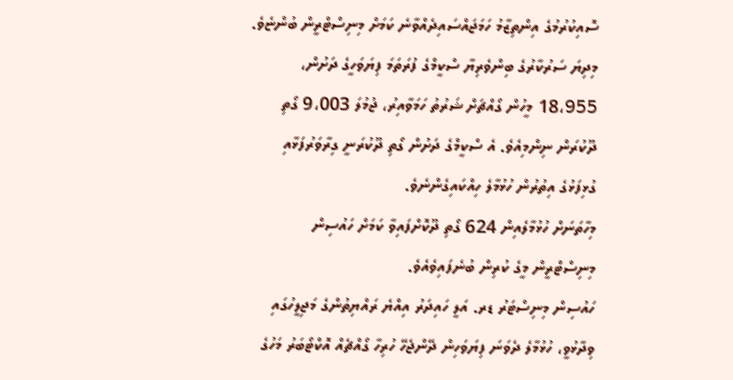ސޮއިކުރުމުގެ އިންތިޒާމު ހަމަޖައްސައިދެއްވާނެ ކަމަށް މިނިސްޓްރީން ބުންޏެވެ.
މިދިޔަ ސަރުކާރުގެ ބިންވެރިޔާ ސްކީމްގެ ފުރަތަމަ ފިޔަވަހީގެ ދަށުން، 18،955 މީހުން ގޯއްޗަށް ޝަރުތު ހަމަވާއިރު، ޖުމުލަ 9،003 ގޯތި ދޫކުރަން ނިންމިއެވެ. އެ ސްކީމްގެ ދަށުން ގޯތި ދޫކުރަނީ ގިރާވަރުފަޅާއި ގުޅިފަޅުގެ އިތުރުން ހުޅުމާލެ ހިއްކައިގެންނެވެ.
މިހާތަނަށް ހުޅުމާލެއިން 624 ގޯތި ދޫކޮށްފައިވާ ކަމަށް ހައުސިން މިނިސްޓްރީން މީގެ ކުރިން ބުނެފައިވެއެވެ.
ހައުސިން މިނިސްޓަރު ޑރ. އަލީ ހައިދަރު އިއްޔެ ރައްޔިތުންގެ މަޖިލީހުގައި ވިދާޅުވީ، ހުޅުމާލެ ދެވަނަ ފިޔަވަހިން ދޭންޖެހޭ ހުރިހާ ގޯއްޗެއް އޮކްޓޯބަރު މަހުގެ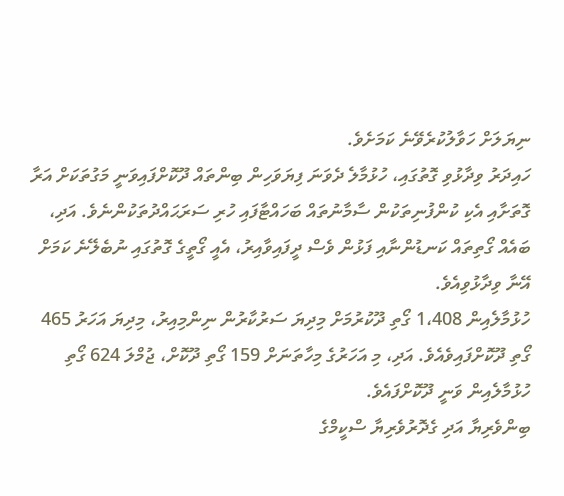ނިޔަލަށް ހަވާލުކުރެވޭނެ ކަމަށެވެ.
ހައިދަރު ވިދާޅުވި ގޮތުގައި، ހުޅުމާލެ ދެވަނަ ފިޔަވަހިން ބިންތައް ދޫކޮށްފައިވަނީ މަގުތަކަށް އަރާ ގޮތަށާއި އެކި ކުންފުނިތަކުން ސާމާނުތައް ބަހައްޓާފައި ހުރި ސަރަޙައްދުތަކުންނެވެ. އަދި، ބައެއް ގޯތިތައް ކަނޑުންނާއި ފަޅުން ވެސް ދީފައިވާއިރު، އެއީ ގޯތީގެ ގޮތުގައި ނުބެލޭނެ ކަމަށް އޭނާ ވިދާޅުވިއެވެ.
ހުޅުމާލެއިން 1،408 ގޯތި ދޫކުރުމަށް މިދިޔަ ސަރުކާރުން ނިންމިއިރު، މިދިޔަ އަހަރު 465 ގޯތި ދޫކޮށްފައިވެއެވެ. އަދި، މި އަހަރުގެ މިހާތަނަށް 159 ގޯތި ދޫކޮށް، ޖުމްލަ 624 ގޯތި ހުޅުމާލެއިން ވަނީ ދޫކޮށްފައެވެ.
ބިންވެރިޔާ އަދި ގެދޮރުވެރިޔާ ސްކީމްގެ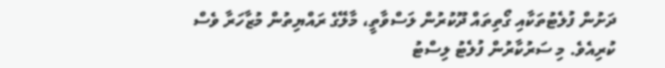ދަށުން ފުލެޓުތަކާއި ގޯތިތައް ދޫކުރުން ލަސްވާތީ، މާލޭގެ ރައްޔިތުން މުޒާހަރާ ވެސް ކުރިއެވެ. މި ސަރުކާރުން ފުލެޓު ލިސްޓު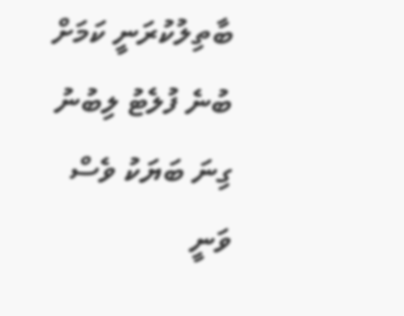ބާތިލުކުރަނީ ކަމަށް ބުނެ ފުލެޓު ލިބުނު ގިނަ ބަޔަކު ވެސް ވަނީ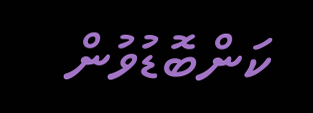ކަންބޮޑުވުން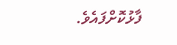ފާޅުކޮށްފައެވެ.